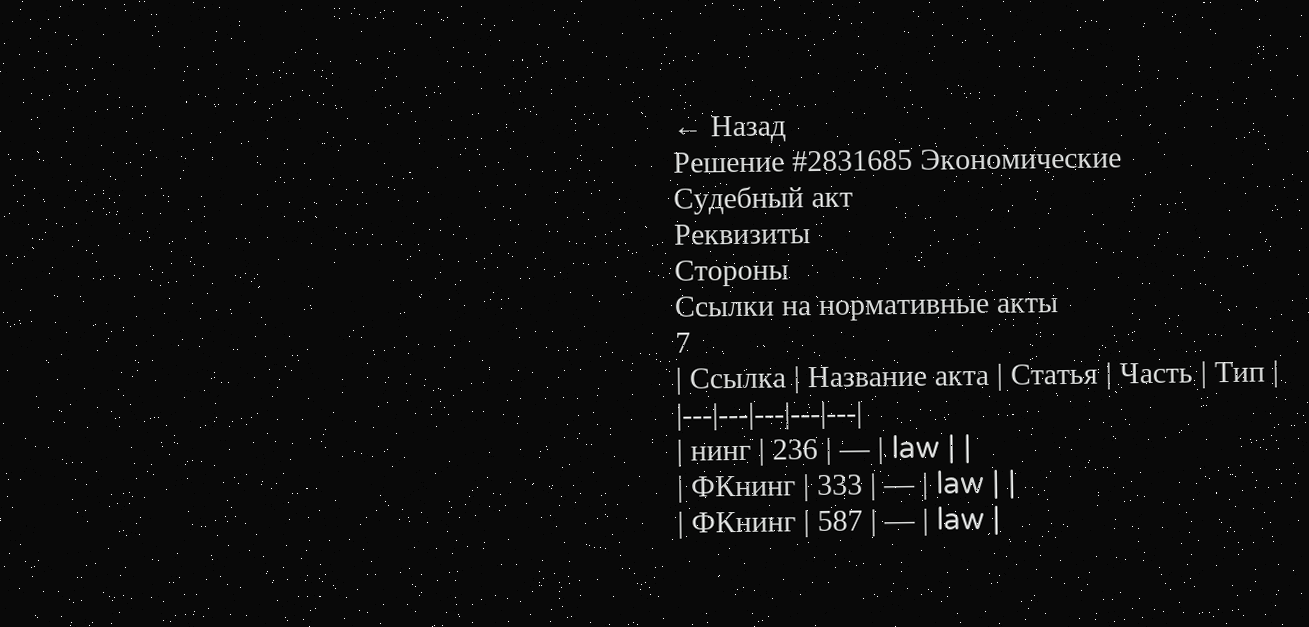← Назад
Решение #2831685 Экономические
Судебный акт
Реквизиты
Стороны
Ссылки на нормативные акты
7
| Ссылка | Название акта | Статья | Часть | Тип |
|---|---|---|---|---|
| нинг | 236 | — | law | |
| ФКнинг | 333 | — | law | |
| ФКнинг | 587 | — | law |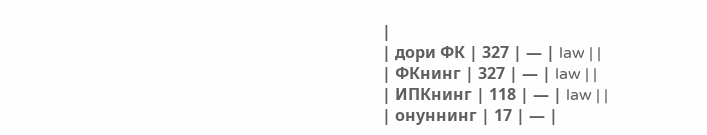|
| дори ФК | 327 | — | law | |
| ФКнинг | 327 | — | law | |
| ИПКнинг | 118 | — | law | |
| онуннинг | 17 | — |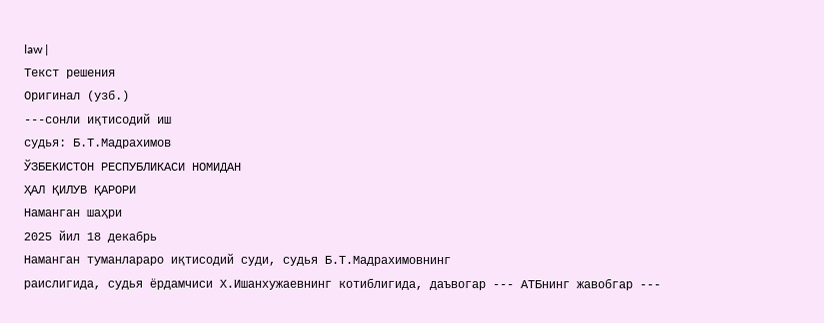law |
Текст решения
Оригинал (узб.)
---сонли иқтисодий иш
судья: Б.Т.Мадрахимов
ЎЗБЕКИСТОН РЕСПУБЛИКАСИ НОМИДАН
ҲАЛ ҚИЛУВ ҚАРОРИ
Наманган шаҳри
2025 йил 18 декабрь
Наманган туманлараро иқтисодий суди, судья Б.Т.Мадрахимовнинг
раислигида, судья ёрдамчиси Х.Ишанхужаевнинг котиблигида, даъвогар --- АТБнинг жавобгар ---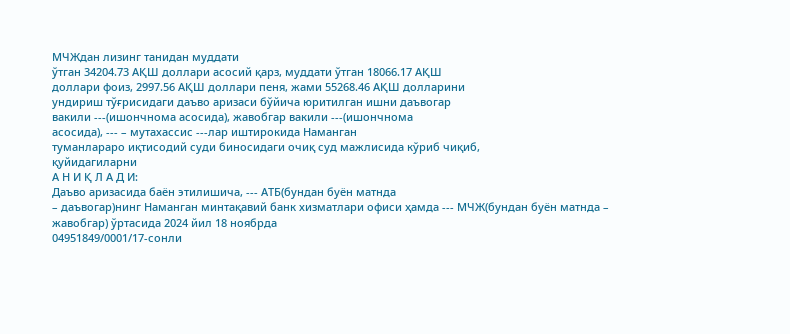МЧЖдан лизинг танидан муддати
ўтган 34204.73 АҚШ доллари асосий қарз, муддати ўтган 18066.17 АҚШ
доллари фоиз, 2997.56 АҚШ доллари пеня, жами 55268.46 АҚШ долларини
ундириш тўғрисидаги даъво аризаси бўйича юритилган ишни даъвогар
вакили ---(ишончнома асосида), жавобгар вакили ---(ишончнома
асосида), --- – мутахассис ---лар иштирокида Наманган
туманлараро иқтисодий суди биносидаги очиқ суд мажлисида кўриб чиқиб,
қуйидагиларни
А Н И Қ Л А Д И:
Даъво аризасида баён этилишича, --- АТБ(бундан буён матнда
– даъвогар)нинг Наманган минтақавий банк хизматлари офиси ҳамда --- МЧЖ(бундан буён матнда – жавобгар) ўртасида 2024 йил 18 ноябрда
04951849/0001/17-сонли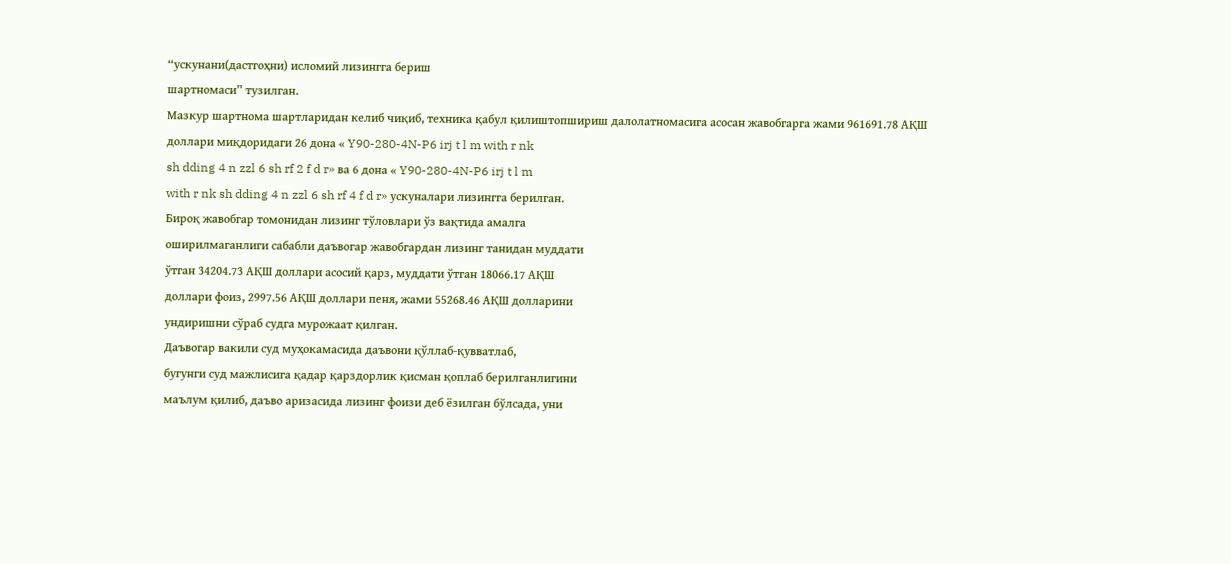“ускунани(дастгоҳни) исломий лизингга бериш
шартномаси” тузилган.
Мазкур шартнома шартларидан келиб чиқиб, техника қабул қилиштопшириш далолатномасига асосан жавобгарга жами 961691.78 АҚШ
доллари миқдоридаги 26 дона « Y90-280-4N-P6 irj t l m with r nk
sh dding 4 n zzl 6 sh rf 2 f d r» ва 6 дона « Y90-280-4N-P6 irj t l m
with r nk sh dding 4 n zzl 6 sh rf 4 f d r» ускуналари лизингга берилган.
Бироқ жавобгар томонидан лизинг тўловлари ўз вақтида амалга
оширилмаганлиги сабабли даъвогар жавобгардан лизинг танидан муддати
ўтган 34204.73 АҚШ доллари асосий қарз, муддати ўтган 18066.17 АҚШ
доллари фоиз, 2997.56 АҚШ доллари пеня, жами 55268.46 АҚШ долларини
ундиришни сўраб судга мурожаат қилган.
Даъвогар вакили суд муҳокамасида даъвони қўллаб-қувватлаб,
бугунги суд мажлисига қадар қарздорлик қисман қоплаб берилганлигини
маълум қилиб, даъво аризасида лизинг фоизи деб ёзилган бўлсада, уни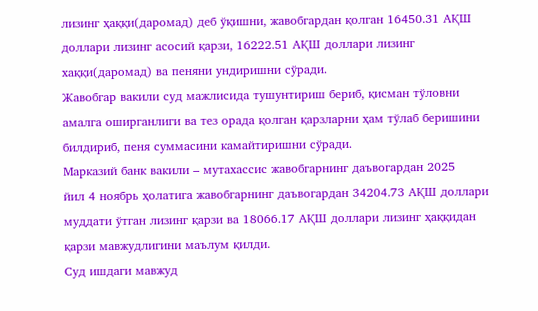лизинг ҳаққи(даромад) деб ўқишни, жавобгардан қолган 16450.31 АҚШ
доллари лизинг асосий қарзи, 16222.51 АҚШ доллари лизинг
хаққи(даромад) ва пеняни ундиришни сўради.
Жавобгар вакили суд мажлисида тушунтириш бериб, қисман тўловни
амалга оширганлиги ва тез орада қолган қарзларни ҳам тўлаб беришини
билдириб, пеня суммасини камайтиришни сўради.
Марказий банк вакили – мутахассис жавобгарнинг даъвогардан 2025
йил 4 ноябрь ҳолатига жавобгарнинг даъвогардан 34204.73 АҚШ доллари
муддати ўтган лизинг қарзи ва 18066.17 АҚШ доллари лизинг ҳаққидан
қарзи мавжудлигини маълум қилди.
Суд ишдаги мавжуд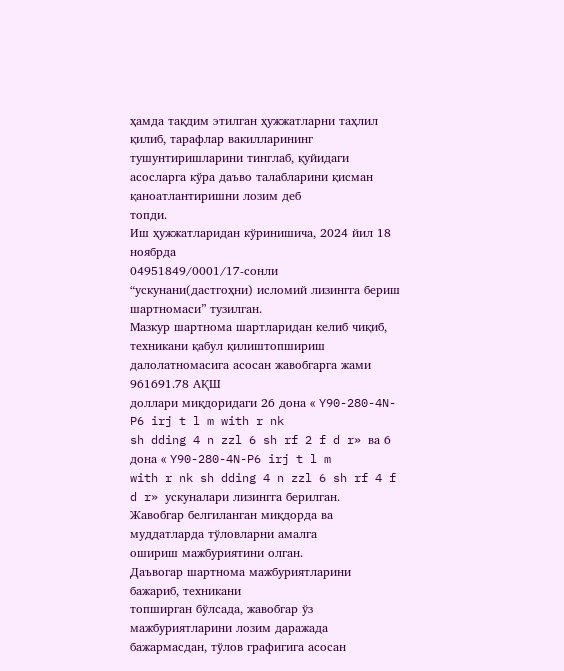ҳамда тақдим этилган ҳужжатларни таҳлил
қилиб, тарафлар вакилларининг тушунтиришларини тинглаб, қуйидаги
асосларга кўра даъво талабларини қисман қаноатлантиришни лозим деб
топди.
Иш ҳужжатларидан кўринишича, 2024 йил 18 ноябрда
04951849/0001/17-сонли “ускунани(дастгоҳни) исломий лизингга бериш
шартномаси” тузилган.
Мазкур шартнома шартларидан келиб чиқиб, техникани қабул қилиштопшириш далолатномасига асосан жавобгарга жами 961691.78 АҚШ
доллари миқдоридаги 26 дона « Y90-280-4N-P6 irj t l m with r nk
sh dding 4 n zzl 6 sh rf 2 f d r» ва 6 дона « Y90-280-4N-P6 irj t l m
with r nk sh dding 4 n zzl 6 sh rf 4 f d r» ускуналари лизингга берилган.
Жавобгар белгиланган миқдорда ва муддатларда тўловларни амалга
ошириш мажбуриятини олган.
Даъвогар шартнома мажбуриятларини бажариб, техникани
топширган бўлсада, жавобгар ўз мажбуриятларини лозим даражада
бажармасдан, тўлов графигига асосан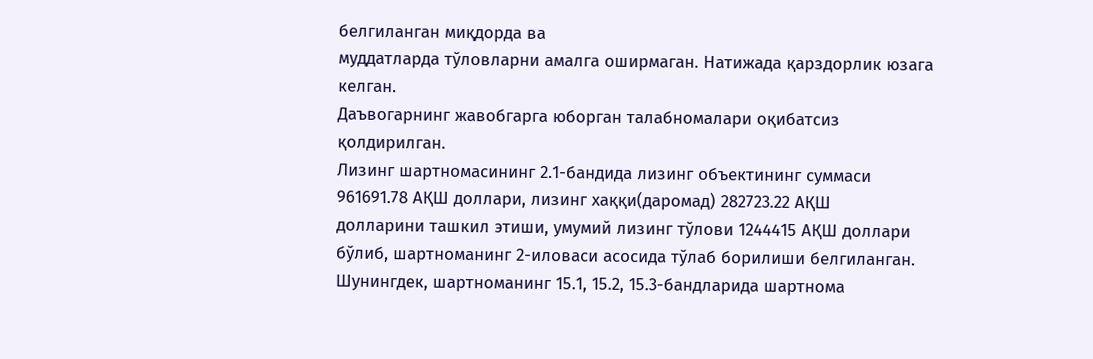белгиланган миқдорда ва
муддатларда тўловларни амалга оширмаган. Натижада қарздорлик юзага
келган.
Даъвогарнинг жавобгарга юборган талабномалари оқибатсиз
қолдирилган.
Лизинг шартномасининг 2.1-бандида лизинг объектининг суммаси
961691.78 АҚШ доллари, лизинг хаққи(даромад) 282723.22 АҚШ
долларини ташкил этиши, умумий лизинг тўлови 1244415 АҚШ доллари
бўлиб, шартноманинг 2-иловаси асосида тўлаб борилиши белгиланган.
Шунингдек, шартноманинг 15.1, 15.2, 15.3-бандларида шартнома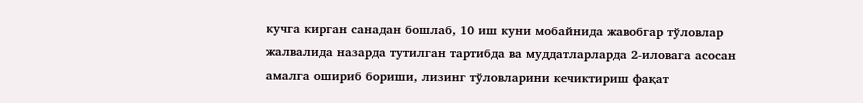кучга кирган санадан бошлаб, 10 иш куни мобайнида жавобгар тўловлар
жалвалида назарда тутилган тартибда ва муддатларларда 2-иловага асосан
амалга ошириб бориши, лизинг тўловларини кечиктириш фақат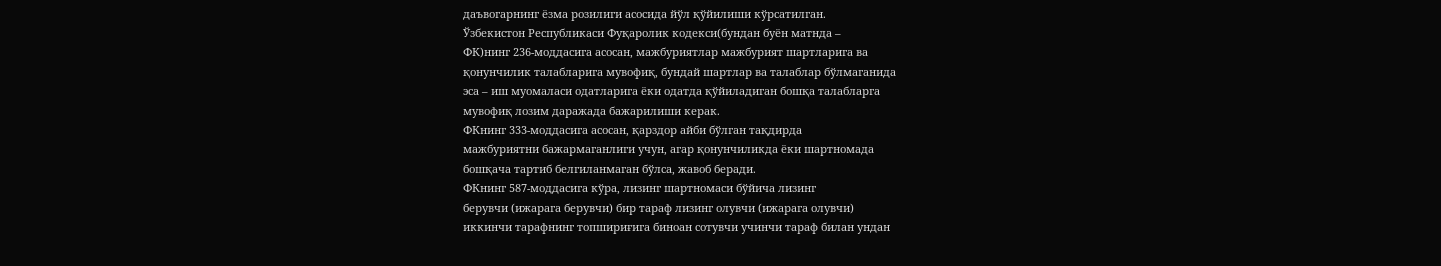даъвогарнинг ёзма розилиги асосида йўл қўйилиши кўрсатилган.
Ўзбекистон Республикаси Фуқаролик кодекси(бундан буён матнда –
ФК)нинг 236-моддасига асосан, мажбуриятлар мажбурият шартларига ва
қонунчилик талабларига мувофиқ, бундай шартлар ва талаблар бўлмаганида
эса – иш муомаласи одатларига ёки одатда қўйиладиган бошқа талабларга
мувофиқ лозим даражада бажарилиши керак.
ФКнинг 333-моддасига асосан, қарздор айби бўлган тақдирда
мажбуриятни бажармаганлиги учун, агар қонунчиликда ёки шартномада
бошқача тартиб белгиланмаган бўлса, жавоб беради.
ФКнинг 587-моддасига кўра, лизинг шартномаси бўйича лизинг
берувчи (ижарага берувчи) бир тараф лизинг олувчи (ижарага олувчи)
иккинчи тарафнинг топшириғига биноан сотувчи учинчи тараф билан ундан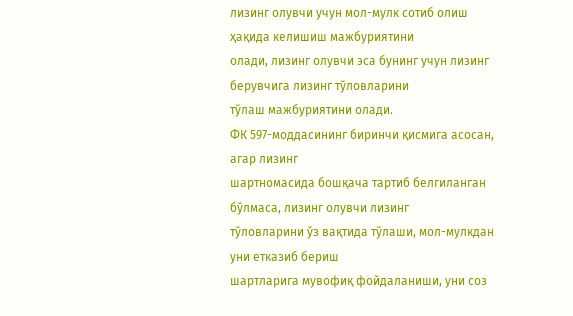лизинг олувчи учун мол-мулк сотиб олиш ҳақида келишиш мажбуриятини
олади, лизинг олувчи эса бунинг учун лизинг берувчига лизинг тўловларини
тўлаш мажбуриятини олади.
ФК 597-моддасининг биринчи қисмига асосан, агар лизинг
шартномасида бошқача тартиб белгиланган бўлмаса, лизинг олувчи лизинг
тўловларини ўз вақтида тўлаши, мол-мулкдан уни етказиб бериш
шартларига мувофиқ фойдаланиши, уни соз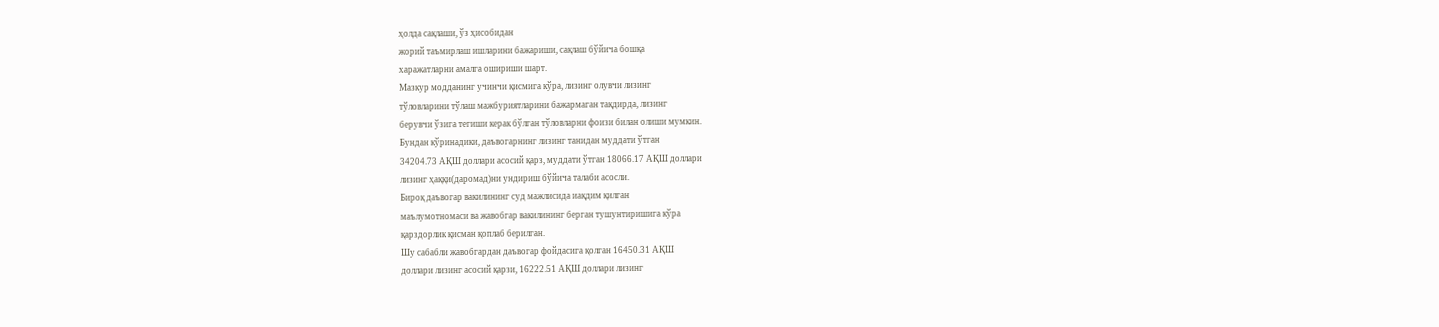ҳолда сақлаши, ўз ҳисобидан
жорий таъмирлаш ишларини бажариши, сақлаш бўйича бошқа
харажатларни амалга ошириши шарт.
Мазкур модданинг учинчи қисмига кўра, лизинг олувчи лизинг
тўловларини тўлаш мажбуриятларини бажармаган тақдирда, лизинг
берувчи ўзига тегиши керак бўлган тўловларни фоизи билан олиши мумкин.
Бундан кўринадики, даъвогарнинг лизинг танидан муддати ўтган
34204.73 АҚШ доллари асосий қарз, муддати ўтган 18066.17 АҚШ доллари
лизинг ҳаққи(даромад)ни ундириш бўйича талаби асосли.
Бироқ даъвогар вакилининг суд мажлисида иақдим қилган
маълумотномаси ва жавобгар вакилининг берган тушунтиришига кўра
қарздорлик қисман қоплаб берилган.
Шу сабабли жавобгардан даъвогар фойдасига қолган 16450.31 АҚШ
доллари лизинг асосий қарзи, 16222.51 АҚШ доллари лизинг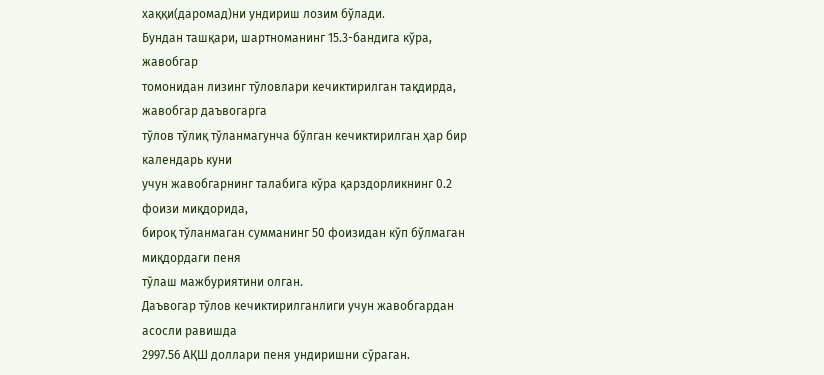хаққи(даромад)ни ундириш лозим бўлади.
Бундан ташқари, шартноманинг 15.3-бандига кўра, жавобгар
томонидан лизинг тўловлари кечиктирилган тақдирда, жавобгар даъвогарга
тўлов тўлиқ тўланмагунча бўлган кечиктирилган ҳар бир календарь куни
учун жавобгарнинг талабига кўра қарздорликнинг 0.2 фоизи миқдорида,
бироқ тўланмаган сумманинг 50 фоизидан кўп бўлмаган миқдордаги пеня
тўлаш мажбуриятини олган.
Даъвогар тўлов кечиктирилганлиги учун жавобгардан асосли равишда
2997.56 АҚШ доллари пеня ундиришни сўраган.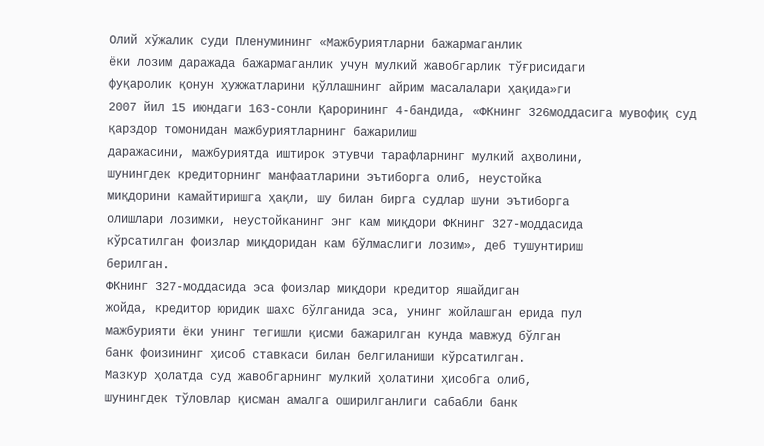Олий хўжалик суди Пленумининг «Мажбуриятларни бажармаганлик
ёки лозим даражада бажармаганлик учун мулкий жавобгарлик тўғрисидаги
фуқаролик қонун ҳужжатларини қўллашнинг айрим масалалари ҳақида»ги
2007 йил 15 июндаги 163-сонли Қарорининг 4-бандида, «ФКнинг 326моддасига мувофиқ суд қарздор томонидан мажбуриятларнинг бажарилиш
даражасини, мажбуриятда иштирок этувчи тарафларнинг мулкий аҳволини,
шунингдек кредиторнинг манфаатларини эътиборга олиб, неустойка
миқдорини камайтиришга ҳақли, шу билан бирга судлар шуни эътиборга
олишлари лозимки, неустойканинг энг кам миқдори ФКнинг 327-моддасида
кўрсатилган фоизлар миқдоридан кам бўлмаслиги лозим», деб тушунтириш
берилган.
ФКнинг 327-моддасида эса фоизлар миқдори кредитор яшайдиган
жойда, кредитор юридик шахс бўлганида эса, унинг жойлашган ерида пул
мажбурияти ёки унинг тегишли қисми бажарилган кунда мавжуд бўлган
банк фоизининг ҳисоб ставкаси билан белгиланиши кўрсатилган.
Мазкур ҳолатда суд жавобгарнинг мулкий ҳолатини ҳисобга олиб,
шунингдек тўловлар қисман амалга оширилганлиги сабабли банк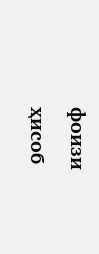фоизи
ҳисоб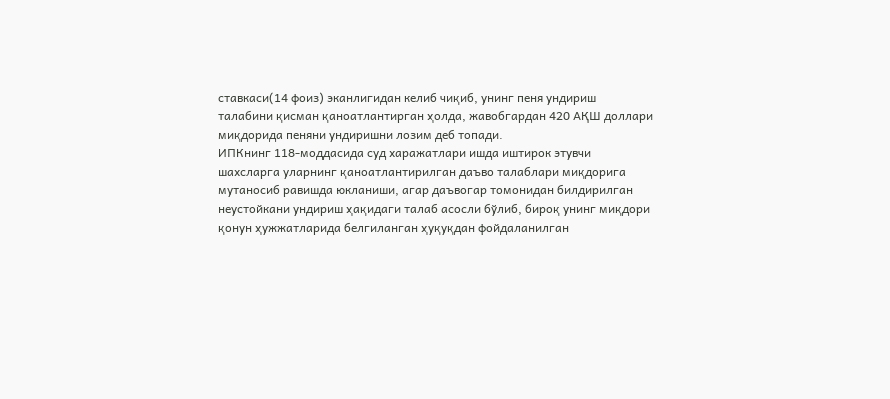ставкаси(14 фоиз) эканлигидан келиб чиқиб, унинг пеня ундириш
талабини қисман қаноатлантирган ҳолда, жавобгардан 420 АҚШ доллари
миқдорида пеняни ундиришни лозим деб топади.
ИПКнинг 118-моддасида суд харажатлари ишда иштирок этувчи
шахсларга уларнинг қаноатлантирилган даъво талаблари миқдорига
мутаносиб равишда юкланиши, агар даъвогар томонидан билдирилган
неустойкани ундириш ҳақидаги талаб асосли бўлиб, бироқ унинг миқдори
қонун ҳужжатларида белгиланган ҳуқуқдан фойдаланилган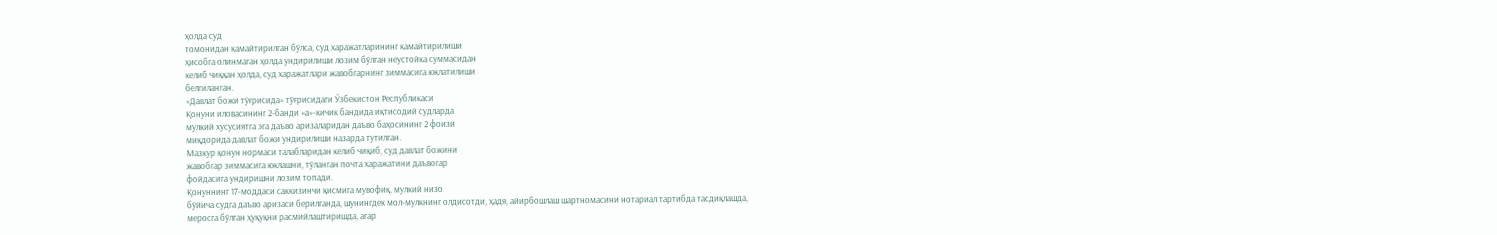ҳолда суд
томонидан камайтирилган бўлса, суд харажатларининг камайтирилиши
ҳисобга олинмаган ҳолда ундирилиши лозим бўлган неустойка суммасидан
келиб чиққан ҳолда, суд харажатлари жавобгарнинг зиммасига юклатилиши
белгиланган.
«Давлат божи тўғрисида» тўғрисидаги Ўзбекистон Республикаси
Қонуни иловасининг 2-банди «а»-кичик бандида иқтисодий судларда
мулкий хусусиятга эга даъво аризаларидан даъво баҳосининг 2 фоизи
миқдорида давлат божи ундирилиши назарда тутилган.
Мазкур қонун нормаси талабларидан келиб чиқиб, суд давлат божини
жавобгар зиммасига юклашни, тўланган почта харажатини даъвогар
фойдасига ундиришни лозим топади.
Қонуннинг 17-моддаси саккизинчи қисмига мувофиқ, мулкий низо
бўйича судга даъво аризаси берилганда, шунингдек мол-мулкнинг олдисотди, ҳадя, айирбошлаш шартномасини нотариал тартибда тасдиқлашда,
меросга бўлган ҳуқуқни расмийлаштиришда, агар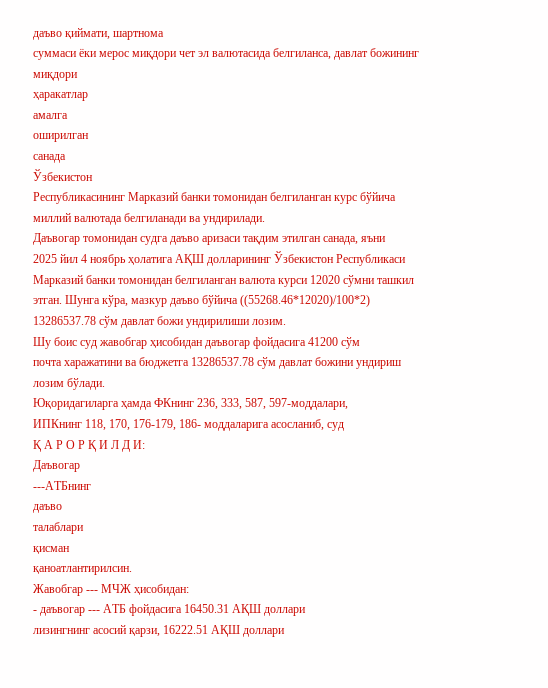даъво қиймати, шартнома
суммаси ёки мерос миқдори чет эл валютасида белгиланса, давлат божининг
миқдори
ҳаракатлар
амалга
оширилган
санада
Ўзбекистон
Республикасининг Марказий банки томонидан белгиланган курс бўйича
миллий валютада белгиланади ва ундирилади.
Даъвогар томонидан судга даъво аризаси тақдим этилган санада, яъни
2025 йил 4 ноябрь ҳолатига АҚШ долларининг Ўзбекистон Республикаси
Марказий банки томонидан белгиланган валюта курси 12020 сўмни ташкил
этган. Шунга кўра, мазкур даъво бўйича ((55268.46*12020)/100*2)
13286537.78 сўм давлат божи ундирилиши лозим.
Шу боис суд жавобгар ҳисобидан даъвогар фойдасига 41200 сўм
почта харажатини ва бюджетга 13286537.78 сўм давлат божини ундириш
лозим бўлади.
Юқоридагиларга ҳамда ФКнинг 236, 333, 587, 597-моддалари,
ИПКнинг 118, 170, 176-179, 186- моддаларига асосланиб, суд
Қ А Р О Р Қ И Л Д И:
Даъвогар
---АТБнинг
даъво
талаблари
қисман
қаноатлантирилсин.
Жавобгар --- МЧЖ ҳисобидан:
- даъвогар --- АТБ фойдасига 16450.31 АҚШ доллари
лизингнинг асосий қарзи, 16222.51 АҚШ доллари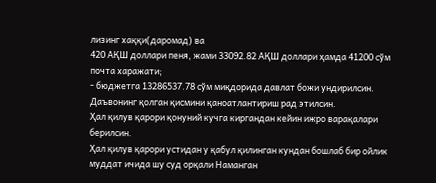лизинг хаққи(даромад) ва
420 АҚШ доллари пеня, жами 33092.82 АҚШ доллари ҳамда 41200 сўм
почта харажати;
- бюджетга 13286537.78 сўм миқдорида давлат божи ундирилсин.
Даъвонинг қолган қисмини қаноатлантириш рад этилсин.
Ҳал қилув қарори қонуний кучга киргандан кейин ижро варақалари
берилсин.
Ҳал қилув қарори устидан у қабул қилинган кундан бошлаб бир ойлик
муддат ичида шу суд орқали Наманган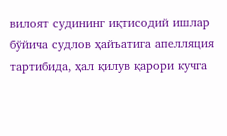вилоят судининг иқтисодий ишлар
бўйича судлов ҳайъатига апелляция тартибида, ҳал қилув қарори кучга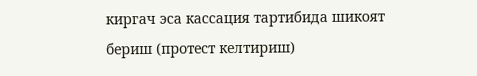киргач эса кассация тартибида шикоят бериш (протест келтириш)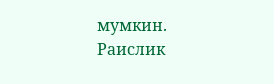мумкин.
Раислик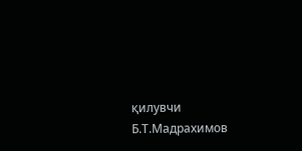қилувчи
Б.Т.Мадрахимов